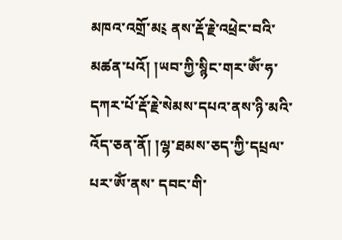མཁའ་འགྲོ་མ༴ ནས་རྡོ་རྗེ་འཕྲེང་བའི་མཚན་པའོ། །ཡབ་ཀྱི་སྙིང་གར་ༀ་ཧ་ དཀར་པོ་རྡོ་རྗེ་སེམས་དཔའ་ནས་ཉི་མའི་འོད་ཅན་ནོ། །ལྷ་ཐམས་ཅད་ཀྱི་དཔྲལ་པར་ༀ་ནས་ དབང་གི་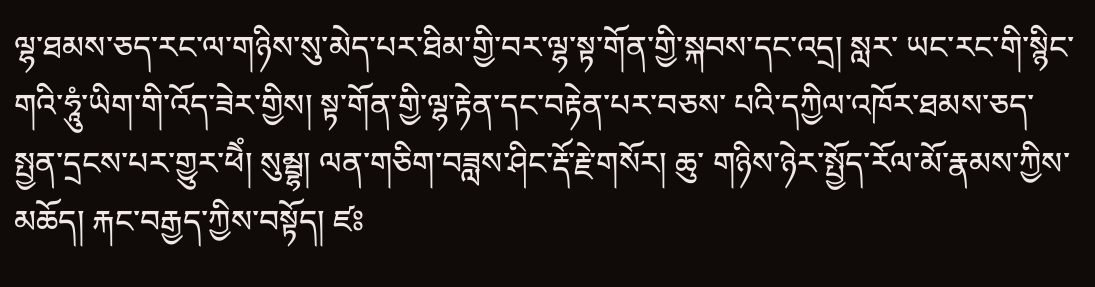ལྷ་ཐམས་ཅད་རང་ལ་གཉིས་སུ་མེད་པར་ཐིམ་གྱི་བར་ལྷ་སྟ་གོན་གྱི་སྐབས་དང་འདྲ། སླར་ ཡང་རང་གི་སྙིང་གའི་ཧཱུཾ་ཡིག་གི་འོད་ཟེར་གྱིས། སྟ་གོན་གྱི་ལྷ་རྟེན་དང་བརྟེན་པར་བཅས་ པའི་དཀྱིལ་འཁོར་ཐམས་ཅད་སྤྱན་དྲངས་པར་གྱུར་ཕཻཾ། སུམྦྷ། ལན་གཅིག་བཟླས་ཤིང་རྡོ་རྗེ་གསོར། ཆུ་ གཉིས་ཉེར་སྤྱོད་རོལ་མོ་རྣམས་ཀྱིས་མཆོད། རྐང་བརྒྱད་ཀྱིས་བསྟོད། ཛཿ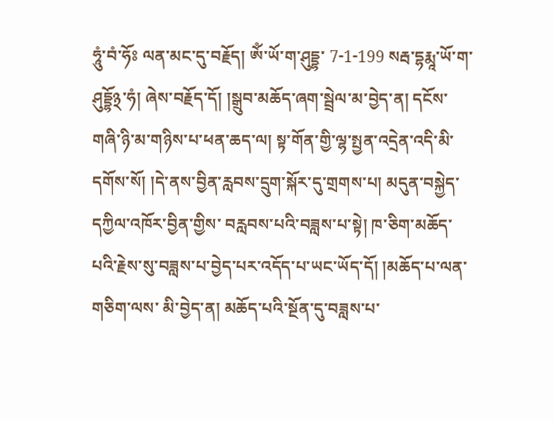ཧཱུཾ་བཾ་ཧོཿ ལན་མང་དུ་བརྗོད། ༀ་ཡོ་ག་ཤུདྡྷ་ 7-1-199 སརྦ་དྷརྨཱ་ཡོ་ག་ཤུདྡྷོ྅་ཧཾ། ཞེས་བརྗོད་དོ། །སྒྲུབ་མཆོད་ཞག་སྦྲེལ་མ་བྱེད་ན། དངོས་གཞི་ཉི་མ་གཉིས་པ་ཕན་ཆད་ལ། སྟ་གོན་གྱི་ལྷ་སྤྱན་འདྲེན་འདི་མི་དགོས་སོ། །དེ་ནས་བྱིན་རླབས་དྲུག་སྐོར་དུ་གྲགས་པ། མདུན་བསྐྱེད་དཀྱིལ་འཁོར་བྱིན་གྱིས་ བརླབས་པའི་བཟླས་པ་སྟེ། ཁ་ཅིག་མཆོད་པའི་རྗེས་སུ་བཟླས་པ་བྱེད་པར་འདོད་པ་ཡང་ཡོད་དོ། །མཆོད་པ་ལན་གཅིག་ལས་ མི་བྱེད་ན། མཆོད་པའི་སྔོན་དུ་བཟླས་པ་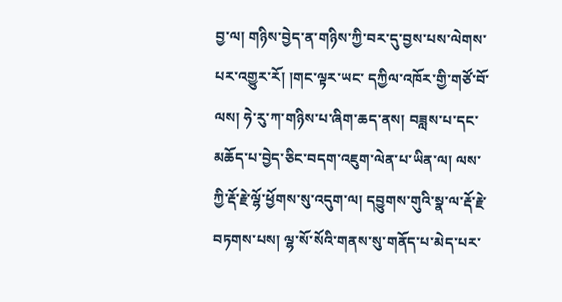བྱ་ལ། གཉིས་བྱེད་ན་གཉིས་ཀྱི་བར་དུ་བྱས་པས་ལེགས་པར་འགྱུར་རོ། །གང་ལྟར་ཡང་ དཀྱིལ་འཁོར་གྱི་གཙོ་བོ་ལས། ཧེ་རུ་ཀ་གཉིས་པ་ཞིག་ཆད་ནས། བཟླས་པ་དང་མཆོད་པ་བྱེད་ཅིང་བདག་འཇུག་ལེན་པ་ཡིན་ལ། ལས་ཀྱི་རྡོ་རྗེ་ལྷོ་ཕྱོགས་སུ་འདུག་ལ། དབྱུགས་གུའི་སྣ་ལ་རྡོ་རྗེ་བཏགས་པས། ལྷ་སོ་སོའི་གནས་སུ་གནོད་པ་མེད་པར་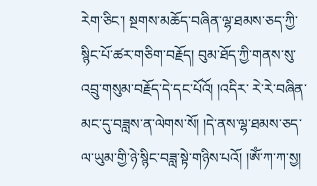རེག་ཅིང་། སྔགས་མཆོད་བཞིན་ལྷ་ཐམས་ཅད་ཀྱི་སྙིང་པོ་ཚར་གཅིག་བརྗོད། བུམ་ཐོད་ཀྱི་གནས་སུ་འབྲུ་གསུམ་བརྗོད་དེ་དང་པོའོ། །འདིར་ རེ་རེ་བཞིན་མང་དུ་བཟླས་ན་ལེགས་སོ། །དེ་ནས་ལྷ་ཐམས་ཅད་ལ་ཡུམ་གྱི་ཉེ་སྙིང་བཟླ་སྟེ་གཉིས་པའོ། །ༀ་ཀ་ཀ་སྱ།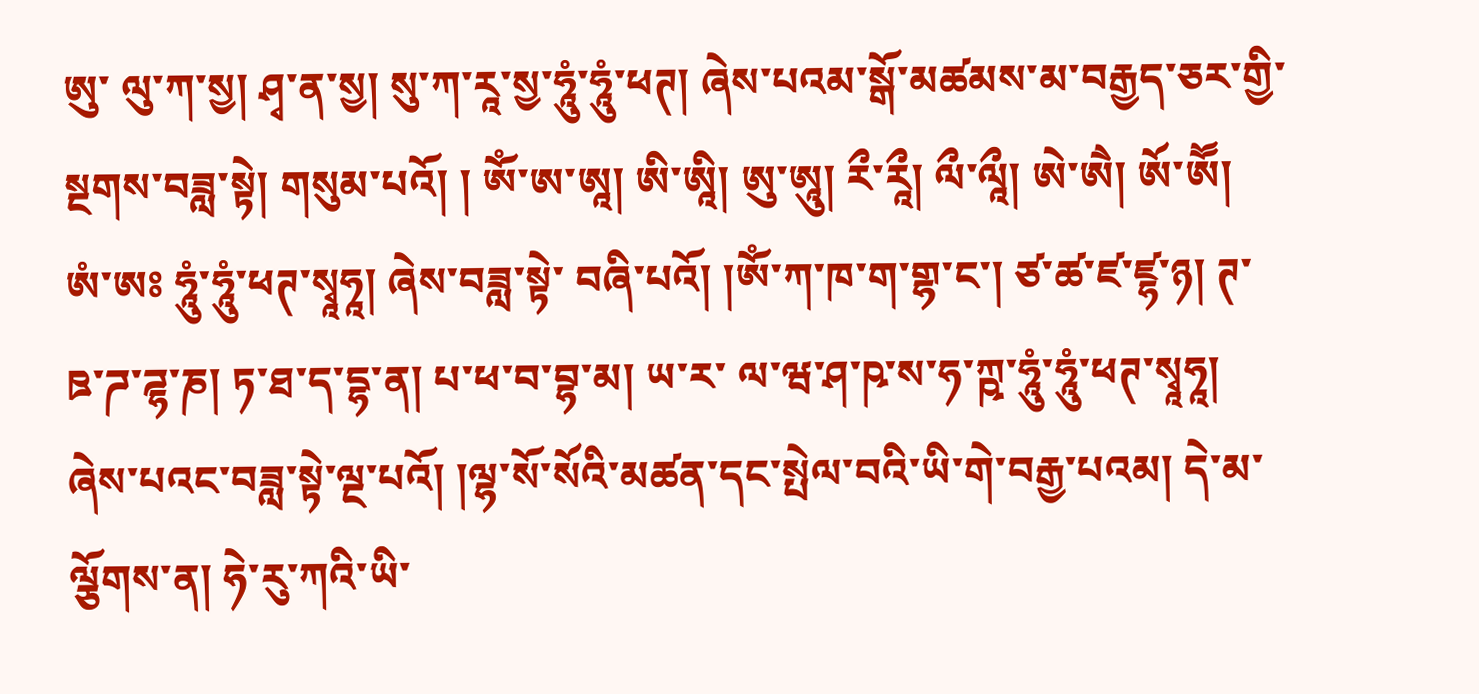ཨུ་ ལུ་ཀ་སྱ། ཤྭ་ན་སྱ། སུ་ཀ་རཱ་སྱ་ཧཱུཾ་ཧཱུཾ་ཕཊ། ཞེས་པའམ་སྒོ་མཚམས་མ་བརྒྱད་ཅར་གྱི་སྔགས་བཟླ་སྟེ། གསུམ་པའོ། ། ༀ་ཨ་ཨཱ། ཨི་ཨཱི། ཨུ་ཨཱུ། རྀ་རཱྀ། ལྀ་ལཱྀ། ཨེ་ཨཻ། ཨོ་ཨཽ། ཨཾ་ཨཿ ཧཱུཾ་ཧཱུཾ་ཕཊ་སྭཱཧཱ། ཞེས་བཟླ་སྟེ་ བཞི་པའོ། །ༀ་ཀ་ཁ་ག་གྷ་ང་། ཙ་ཚ་ཛ་ཛྷ་ཉ། ཊ་ཋ་ཌ་ཌྷ་ཎ། ཏ་ཐ་ད་དྷ་ན། པ་ཕ་བ་བྷ་མ། ཡ་ར་ ལ་ཝ་ཤ་ཥ་ས་ཧ་ཀྵ་ཧཱུཾ་ཧཱུཾ་ཕཊ་སྭཱཧཱ། ཞེས་པའང་བཟླ་སྟེ་ལྔ་པའོ། །ལྷ་སོ་སོའི་མཚན་དང་སྤེལ་བའི་ཡི་གེ་བརྒྱ་པའམ། དེ་མ་ལྕོགས་ན། ཧེ་རུ་ཀའི་ཡི་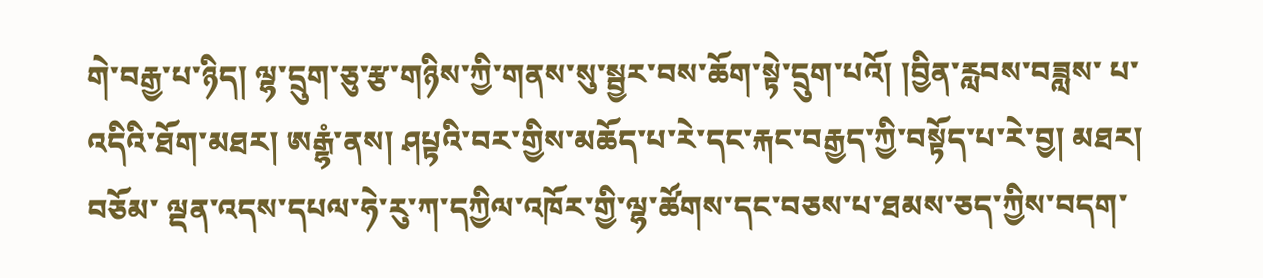གེ་བརྒྱ་པ་ཉིད། ལྷ་དྲུག་ཅུ་རྩ་གཉིས་ཀྱི་གནས་སུ་སྦྱར་བས་ཆོག་སྟེ་དྲུག་པའོ། །བྱིན་རླབས་བཟླས་ པ་འདིའི་ཐོག་མཐར། ཨརྒྷཾ་ནས། ཤཔྟའི་བར་གྱིས་མཆོད་པ་རེ་དང་རྐང་བརྒྱད་ཀྱི་བསྟོད་པ་རེ་བྱ། མཐར། བཅོམ་ ལྡན་འདས་དཔལ་ཧེ་རུ་ཀ་དཀྱིལ་འཁོར་གྱི་ལྷ་ཚོགས་དང་བཅས་པ་ཐམས་ཅད་ཀྱིས་བདག་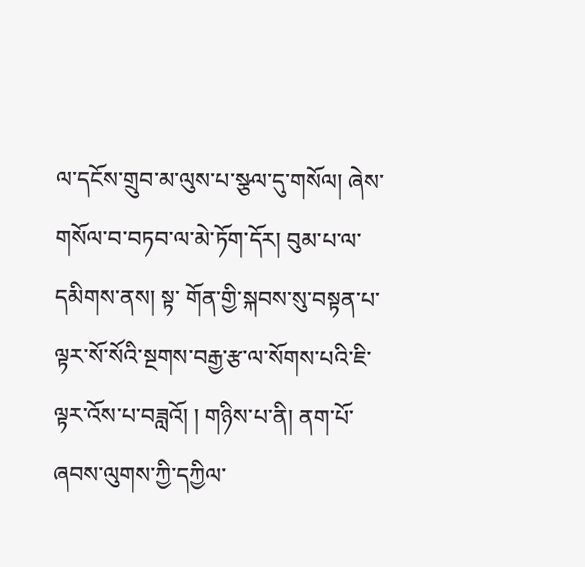ལ་དངོས་གྲུབ་མ་ལུས་པ་སྩལ་དུ་གསོལ། ཞེས་གསོལ་བ་བཏབ་ལ་མེ་ཏོག་དོར། བུམ་པ་ལ་དམིགས་ནས། སྟ་ གོན་གྱི་སྐབས་སུ་བསྟན་པ་ལྟར་སོ་སོའི་སྔགས་བརྒྱ་རྩ་ལ་སོགས་པའི་ཇི་ལྟར་འོས་པ་བཟླའོ། ། གཉིས་པ་ནི། ནག་པོ་ཞབས་ལུགས་ཀྱི་དཀྱིལ་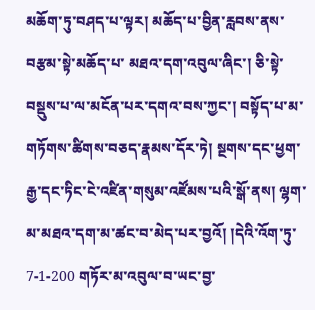མཆོག་ཏུ་བཤད་པ་ལྟར། མཆོད་པ་བྱིན་རླབས་ནས་བརྩམ་སྟེ་མཆོད་པ་ མཐའ་དག་འབུལ་ཞིང་། ཅི་སྟེ་བསྡུས་པ་ལ་མངོན་པར་དགའ་བས་ཀྱང་། བསྟོད་པ་མ་གཏོགས་ཚིགས་བཅད་རྣམས་དོར་ཏེ། སྔགས་དང་ཕྱག་རྒྱ་དང་ཏིང་ངེ་འཛིན་གསུམ་འཛོམས་པའི་སྒོ་ནས། ལྷག་མ་མཐའ་དག་མ་ཚང་བ་མེད་པར་བྱའོ། །དེའི་འོག་ཏུ་ 7-1-200 གཏོར་མ་འབུལ་བ་ཡང་བྱ་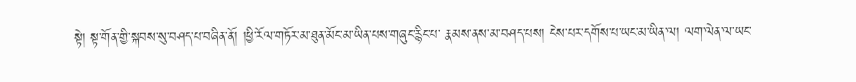སྟེ། སྟ་གོན་གྱི་སྐབས་སུ་བཤད་པ་བཞིན་ནོ། །ཕྱི་རོལ་གཏོར་མ་ཐུན་མོང་མ་ཡིན་པས་གཞུང་རྙིང་པ་ རྣམས་ནས་མ་བཤད་པས། ངེས་པར་དགོས་པ་ཡང་མ་ཡིན་ལ། ལག་ལེན་ལ་ཡང་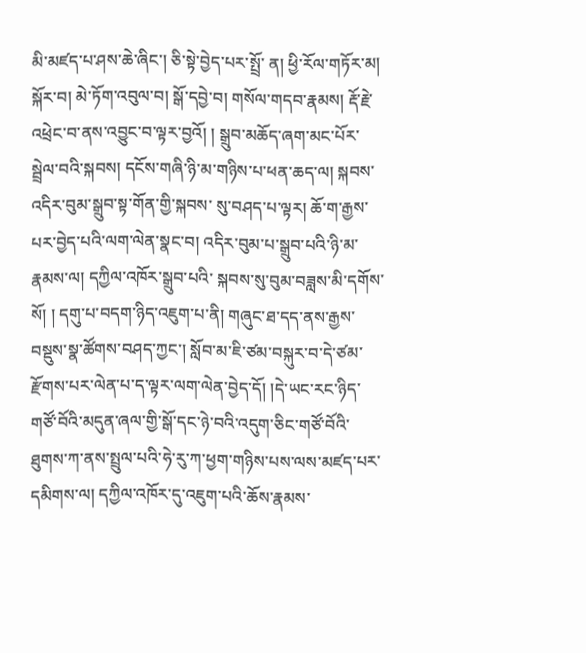མི་མཛད་པ་ཤས་ཆེ་ཞིང་། ཅི་སྟེ་བྱེད་པར་སྤྲོ་ ན། ཕྱི་རོལ་གཏོར་མ། སྐོར་བ། མེ་ཏོག་འབུལ་བ། སྒོ་དབྱེ་བ། གསོལ་གདབ་རྣམས། རྡོ་རྗེ་འཕྲེང་བ་ནས་འབྱུང་བ་ལྟར་བྱའོ། ། སྒྲུབ་མཆོད་ཞག་མང་པོར་སྦྲེལ་བའི་སྐབས། དངོས་གཞི་ཉི་མ་གཉིས་པ་ཕན་ཆད་ལ། སྐབས་འདིར་བུམ་སྒྲུབ་སྟ་གོན་གྱི་སྐབས་ སུ་བཤད་པ་ལྟར། ཆོ་ག་རྒྱས་པར་བྱེད་པའི་ལག་ལེན་སྣང་བ། འདིར་བུམ་པ་སྒྲུབ་པའི་ཉི་མ་རྣམས་ལ། དཀྱིལ་འཁོར་སྒྲུབ་པའི་ སྐབས་སུ་བུམ་བཟླས་མི་དགོས་སོ། ། དགུ་པ་བདག་ཉིད་འཇུག་པ་ནི། གཞུང་ཐ་དད་ནས་རྒྱས་བསྡུས་སྣ་ཚོགས་བཤད་ཀྱང་། སློབ་མ་ཇི་ཙམ་བསྐུར་བ་དེ་ཙམ་ རྫོགས་པར་ལེན་པ་ད་ལྟར་ལག་ལེན་བྱེད་དོ། །དེ་ཡང་རང་ཉིད་གཙོ་བོའི་མདུན་ཞལ་གྱི་སྒོ་དང་ཉེ་བའི་འདུག་ཅིང་གཙོ་བོའི་ ཐུགས་ཀ་ནས་སྤྲུལ་པའི་ཧེ་རུ་ཀ་ཕྱག་གཉིས་པས་ལས་མཛད་པར་དམིགས་ལ། དཀྱིལ་འཁོར་དུ་འཇུག་པའི་ཆོས་རྣམས་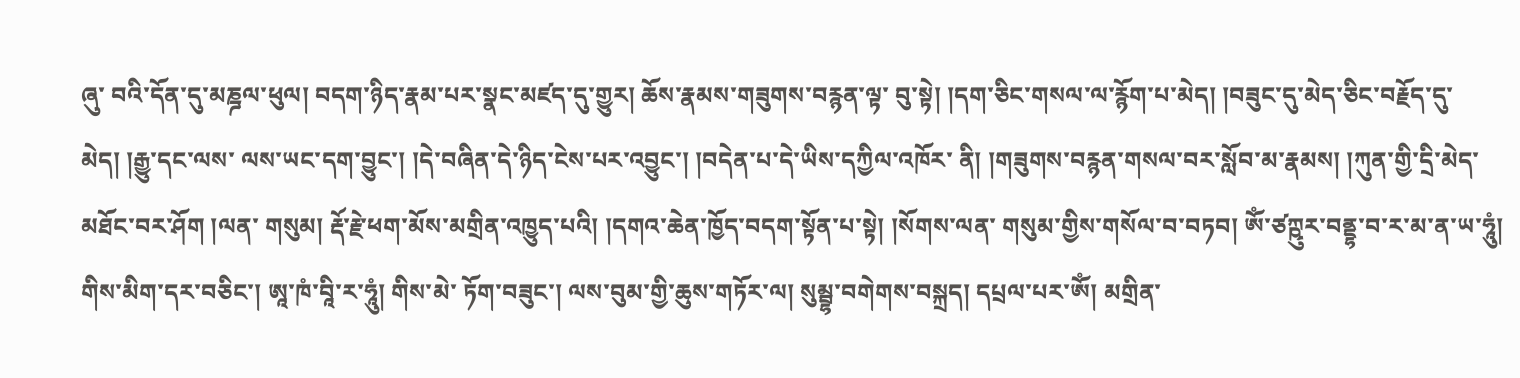ཞུ་ བའི་དོན་དུ་མཎྜལ་ཕུལ། བདག་ཉིད་རྣམ་པར་སྣང་མཛད་དུ་གྱུར། ཆོས་རྣམས་གཟུགས་བརྙན་ལྟ་ བུ་སྟེ། །དག་ཅིང་གསལ་ལ་རྙོག་པ་མེད། །བཟུང་དུ་མེད་ཅིང་བརྗོད་དུ་མེད། །རྒྱུ་དང་ལས་ ལས་ཡང་དག་བྱུང་། །དེ་བཞིན་དེ་ཉིད་ངེས་པར་འབྱུང་། །བདེན་པ་དེ་ཡིས་དཀྱིལ་འཁོར་ ནི། །གཟུགས་བརྙན་གསལ་བར་སློབ་མ་རྣམས། །ཀུན་གྱི་དྲི་མེད་མཐོང་བར་ཤོག །ལན་ གསུམ། རྡོ་རྗེ་ཕག་མོས་མགྲིན་འཁྱུད་པའི། །དགའ་ཆེན་ཁྱོད་བདག་སྟོན་པ་སྟེ། །སོགས་ལན་ གསུམ་གྱིས་གསོལ་བ་བཏབ། ༀ་ཙཀྵུར་བནྡྷ་བ་ར་མ་ན་ཡ་ཧཱུཾ། གིས་མིག་དར་བཅིང་། ཨཱ་ཁཾ་བཱི་ར་ཧཱུཾ། གིས་མེ་ ཏོག་བཟུང་། ལས་བུམ་གྱི་ཆུས་གཏོར་ལ། སུམྦྷ་བགེགས་བསྐྲད། དཔྲལ་པར་ༀ། མགྲིན་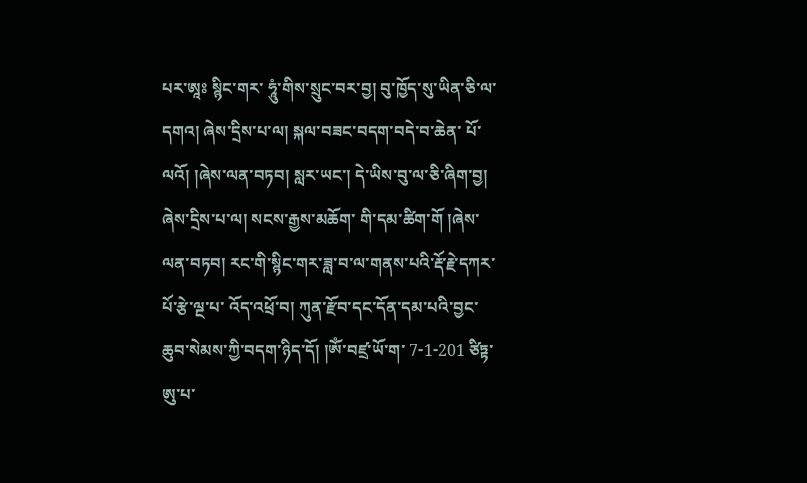པར་ཨཱཿ སྙིང་གར་ ཧཱུཾ་གིས་སྲུང་བར་བྱ། བུ་ཁྱོད་སུ་ཡིན་ཅི་ལ་དགའ། ཞེས་དྲིས་པ་ལ། སྐལ་བཟང་བདག་བདེ་བ་ཆེན་ པོ་ལའོ། །ཞེས་ལན་བཏབ། སླར་ཡང་། དེ་ཡིས་བུ་ལ་ཅི་ཞིག་བྱ། ཞེས་དྲིས་པ་ལ། སངས་རྒྱས་མཆོག་ གི་དམ་ཚིག་གོ །ཞེས་ལན་བཏབ། རང་གི་སྙིང་གར་ཟླ་བ་ལ་གནས་པའི་རྡོ་རྗེ་དཀར་པོ་རྩེ་ལྔ་པ་ འོད་འཕྲོ་བ། ཀུན་རྫོབ་དང་དོན་དམ་པའི་བྱང་ཆུབ་སེམས་ཀྱི་བདག་ཉིད་དོ། །ༀ་བཛྲ་ཡོ་ག་ 7-1-201 ཙིཏྟ་ཨུ་པ་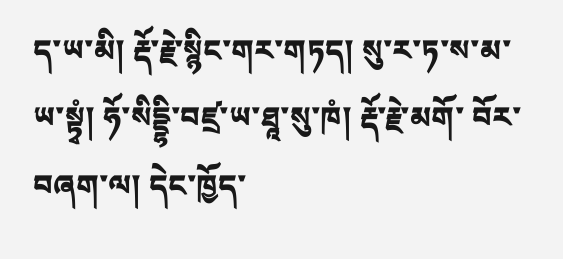ད་ཡ་མི། རྡོ་རྗེ་སྙིང་གར་གཏད། སུ་ར་ཏ་ས་མ་ཡ་སྟྭཾ། ཧོ་སིདྡྷི་བཛྲ་ཡ་ཐཱ་སུ་ཁཾ། རྡོ་རྗེ་མགོ་ བོར་བཞག་ལ། དེང་ཁྱོད་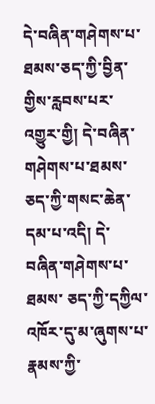དེ་བཞིན་གཤེགས་པ་ཐམས་ཅད་ཀྱི་བྱིན་གྱིས་རླབས་པར་འགྱུར་གྱི། དེ་བཞིན་གཤེགས་པ་ཐམས་ཅད་ཀྱི་གསང་ཆེན་དམ་པ་འདི། དེ་བཞིན་གཤེགས་པ་ཐམས་ ཅད་ཀྱི་དཀྱིལ་འཁོར་དུ་མ་ཞུགས་པ་རྣམས་ཀྱི་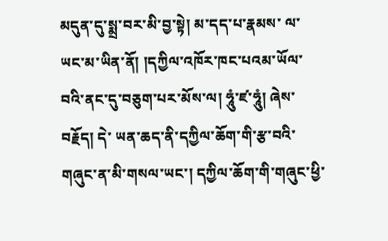མདུན་དུ་སྨྲ་བར་མི་བྱ་སྟེ། མ་དད་པ་རྣམས་ ལ་ཡང་མ་ཡིན་ནོ། །དཀྱིལ་འཁོར་ཁང་པའམ་ཡོལ་བའི་ནང་དུ་བཅུག་པར་མོས་ལ། ཧཱུཾ་ཛ་ཧཱུཾ། ཞེས་བརྗོད། དེ་ ཡན་ཆད་ནི་དཀྱིལ་ཆོག་གི་རྩ་བའི་གཞུང་ན་མི་གསལ་ཡང་། དཀྱིལ་ཆོག་གི་གཞུང་ཕྱི་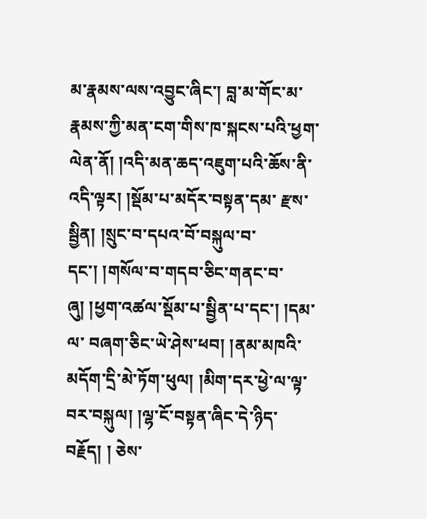མ་རྣམས་ལས་འབྱུང་ཞིང་། བླ་མ་གོང་མ་ རྣམས་ཀྱི་མན་ངག་གིས་ཁ་སྐངས་པའི་ཕྱག་ལེན་ནོ། །འདི་མན་ཆད་འཇུག་པའི་ཆོས་ནི་འདི་ལྟར། །སྡོམ་པ་མདོར་བསྟན་དམ་ རྫས་སྦྱིན། །སྲུང་བ་དཔའ་བོ་བསྐུལ་བ་དང་། །གསོལ་བ་གདབ་ཅིང་གནང་བ་ཞུ། །ཕྱག་འཚལ་སྡོམ་པ་སྦྱིན་པ་དང་། །དམ་ལ་ བཞག་ཅིང་ཡེ་ཤེས་ཕབ། །ནམ་མཁའི་མདོག་དྲི་མེ་ཏོག་ཕུལ། །མིག་དར་ཕྱེ་ལ་ལྟ་བར་བསྐུལ། །ལྷ་ངོ་བསྟན་ཞིང་དེ་ཉིད་བརྗོད། ། ཅེས་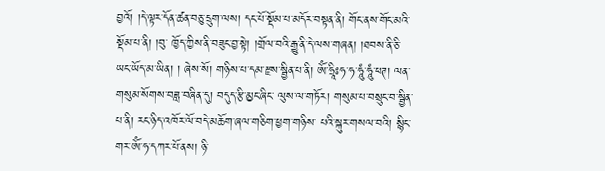བྱའོ། །དེ་ལྟར་དོན་ཚན་བཅུ་དྲུག་ལས། དང་པོ་སྡོམ་པ་མདོར་བསྟན་ནི། གོང་ནས་གོང་མའི་སྡོམ་པ་ནི། །བུ་ ཁྱོད་ཀྱིས་ནི་བཟུང་བྱ་སྟེ། །གྲོལ་བའི་རྒྱུ་ནི་དེ་ལས་གཞན། །ཐབས་ནི་ཅི་ཡང་ཡོད་མ་ཡིན། ། ཞེས་སོ། གཉིས་པ་དམ་རྫས་སྦྱིན་པ་ནི། ༀ་ཧྲཱིཿཧ་ཧ་ཧཱུཾ་ཧཱུཾ་ཕཊ། ལན་གསུམ་སོགས་བཟླ་བཞིན་དུ། བདུད་རྩི་མྱང་ཞིང་ ལུས་ལ་གཏོར། གསུམ་པ་བསྲུང་བ་སྦྱིན་པ་ནི། རང་ཉིད་འཁོར་ལོ་བདེ་མཆོག་ཞལ་གཅིག་ཕྱག་གཉིས་ པའི་སྐུར་གསལ་བའི། སྙིང་གར་ༀ་ཧ་དཀར་པོ་ནས། ཉི་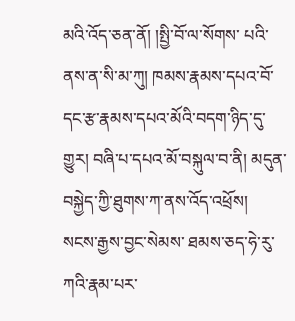མའི་འོད་ཅན་ནོ། །སྤྱི་བོ་ལ་སོགས་ པའི་ནས་ན་སི་མ་ཀུ། ཁམས་རྣམས་དཔའ་བོ་དང་རྩ་རྣམས་དཔའ་མོའི་བདག་ཉིད་དུ་གྱུར། བཞི་པ་དཔའ་མོ་བསྐུལ་བ་ནི། མདུན་བསྐྱེད་ཀྱི་ཐུགས་ཀ་ནས་འོད་འཕྲོས། སངས་རྒྱས་བྱང་སེམས་ ཐམས་ཅད་ཧེ་རུ་ཀའི་རྣམ་པར་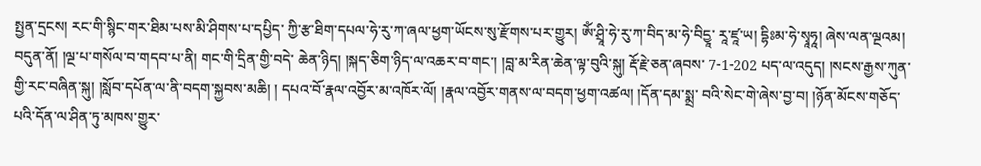སྤྱན་དྲངས། རང་གི་སྙིང་གར་ཐིམ་པས་མི་ཤིགས་པ་དཔྱིད་ ཀྱི་རྩ་ཐིག་དཔལ་ཧེ་རུ་ཀ་ཞལ་ཕྱག་ཡོངས་སུ་རྫོགས་པར་གྱུར། ༀ་ཤྲཱི་ཧེ་རུ་ཀ་བིད་མ་ཧེ་བིདྱཱ་ རཱ་ཛཱ་ཡ། དྷིཿམ་ཧེ་སྭཱཧཱ། ཞེས་ལན་ལྔའམ། བདུན་ནོ། །ལྔ་པ་གསོལ་བ་གདབ་པ་ནི། གང་གི་དྲིན་གྱི་བདེ་ ཆེན་ཉིད། །སྐད་ཅིག་ཉིད་ལ་འཆར་བ་གང་། །བླ་མ་རིན་ཆེན་ལྟ་བུའི་སྐུ། རྡོ་རྗེ་ཅན་ཞབས་ 7-1-202 པད་ལ་འདུད། །སངས་རྒྱས་ཀུན་གྱི་རང་བཞིན་སྐུ། །སློབ་དཔོན་ལ་ནི་བདག་སྐྱབས་མཆི། ། དཔའ་བོ་རྣལ་འབྱོར་མ་འཁོར་ལོ། །རྣལ་འབྱོར་གནས་ལ་བདག་ཕྱག་འཚལ། །དོན་དམ་སྨྲ་ བའི་སེང་གེ་ཞེས་བྱ་བ། །ཉོན་མོངས་གཅོད་པའི་དོན་ལ་ཤིན་ཏུ་མཁས་གྱུར་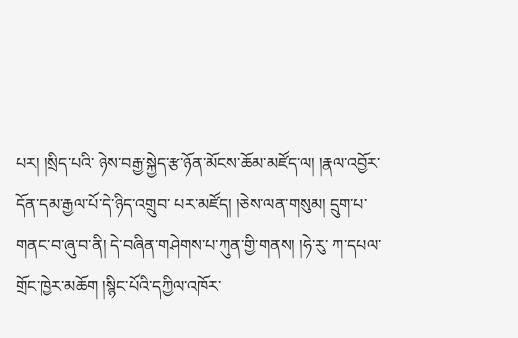པར། །སྲིད་པའི་ ཉེས་བརྒྱ་སྐྱེད་རྩ་ཉོན་མོངས་ཆོམ་མཛོད་ལ། །རྣལ་འབྱོར་དོན་དམ་རྒྱལ་པོ་དེ་ཉིད་འགྲུབ་ པར་མཛོད། །ཅེས་ལན་གསུམ། དྲུག་པ་གནང་བ་ཞུ་བ་ནི། དེ་བཞིན་གཤེགས་པ་ཀུན་གྱི་གནས། །ཧེ་རུ་ ཀ་དཔལ་གྲོང་ཁྱེར་མཆོག །སྙིང་པོའི་དཀྱིལ་འཁོར་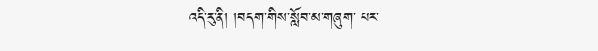འདི་རུ་ནི། །བདག་གིས་སློབ་མ་གཞུག་ པར་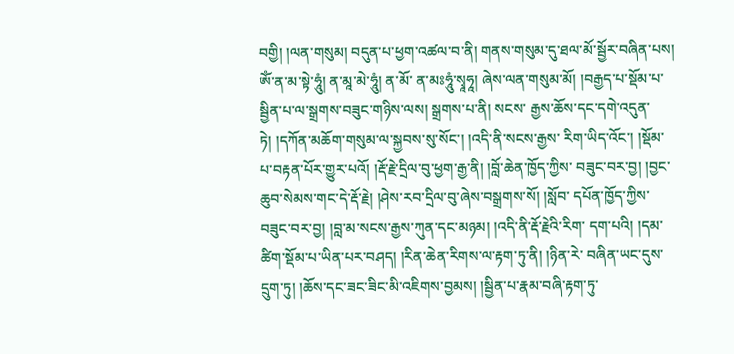བགྱི། །ལན་གསུམ། བདུན་པ་ཕྱག་འཚལ་བ་ནི། གནས་གསུམ་དུ་ཐལ་མོ་སྦྱོར་བཞིན་པས། ༀ་ན་མ་སྟེ་ཧཱུཾ། ན་མཱ་མེ་ཧཱུཾ། ན་མོ་ ན་མཿཧཱུཾ་སྭཱཧཱ། ཞེས་ལན་གསུམ་མོ། །བརྒྱད་པ་སྡོམ་པ་སྦྱིན་པ་ལ་སྒྲགས་བཟུང་གཉིས་ལས། སྒྲགས་པ་ནི། སངས་ རྒྱས་ཆོས་དང་དགེ་འདུན་ཏེ། །དཀོན་མཆོག་གསུམ་ལ་སྐྱབས་སུ་སོང་། །འདི་ནི་སངས་རྒྱས་ རིག་ཡིད་འོང་། །སྡོམ་པ་བརྟན་པོར་གྱུར་པའོ། །རྡོ་རྗེ་དྲིལ་བུ་ཕྱག་རྒྱ་ནི། །བློ་ཆེན་ཁྱོད་ཀྱིས་ བཟུང་བར་བྱ། །བྱང་ཆུབ་སེམས་གང་དེ་རྡོ་རྗེ། །ཤེས་རབ་དྲིལ་བུ་ཞེས་བསྒྲགས་སོ། །སློབ་ དཔོན་ཁྱོད་ཀྱིས་བཟུང་བར་བྱ། །བླ་མ་སངས་རྒྱས་ཀུན་དང་མཉམ། །འདི་ནི་རྡོ་རྗེའི་རིག་ དག་པའི། །དམ་ཚིག་སྡོམ་པ་ཡིན་པར་བཤད། །རིན་ཆེན་རིགས་ལ་རྟག་ཏུ་ནི། །ཉིན་རེ་ བཞིན་ཡང་དུས་དྲུག་ཏུ། །ཆོས་དང་ཟང་ཟིང་མི་འཇིགས་བྱམས། །སྦྱིན་པ་རྣམ་བཞི་རྟག་ཏུ་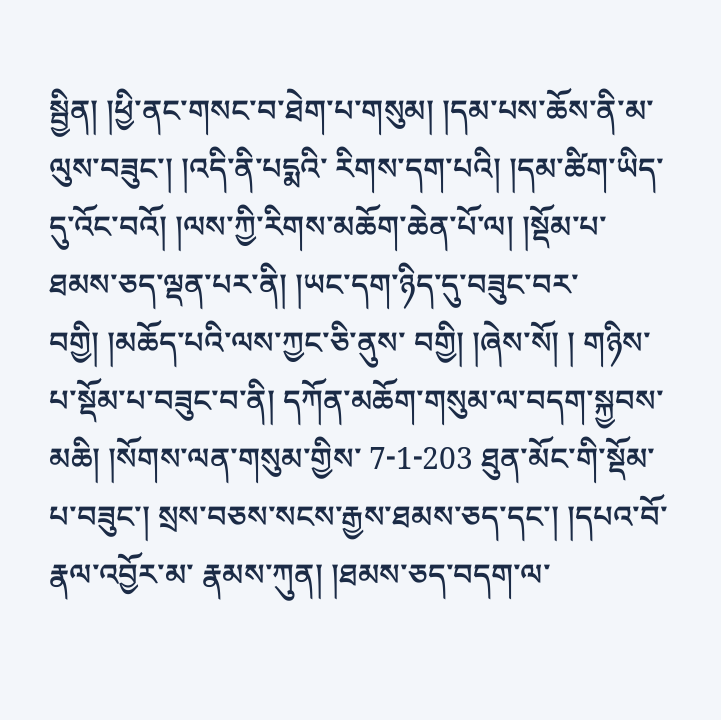སྦྱིན། །ཕྱི་ནང་གསང་བ་ཐེག་པ་གསུམ། །དམ་པས་ཆོས་ནི་མ་ལུས་བཟུང་། །འདི་ནི་པདྨའི་ རིགས་དག་པའི། །དམ་ཚིག་ཡིད་དུ་འོང་བའོ། །ལས་ཀྱི་རིགས་མཆོག་ཆེན་པོ་ལ། །སྡོམ་པ་ ཐམས་ཅད་ལྡན་པར་ནི། །ཡང་དག་ཉིད་དུ་བཟུང་བར་བགྱི། །མཆོད་པའི་ལས་ཀྱང་ཅི་ནུས་ བགྱི། །ཞེས་སོ། ། གཉིས་པ་སྡོམ་པ་བཟུང་བ་ནི། དཀོན་མཆོག་གསུམ་ལ་བདག་སྐྱབས་མཆི། །སོགས་ལན་གསུམ་གྱིས་ 7-1-203 ཐུན་མོང་གི་སྡོམ་པ་བཟུང་། སྲས་བཅས་སངས་རྒྱས་ཐམས་ཅད་དང་། །དཔའ་བོ་རྣལ་འབྱོར་མ་ རྣམས་ཀུན། །ཐམས་ཅད་བདག་ལ་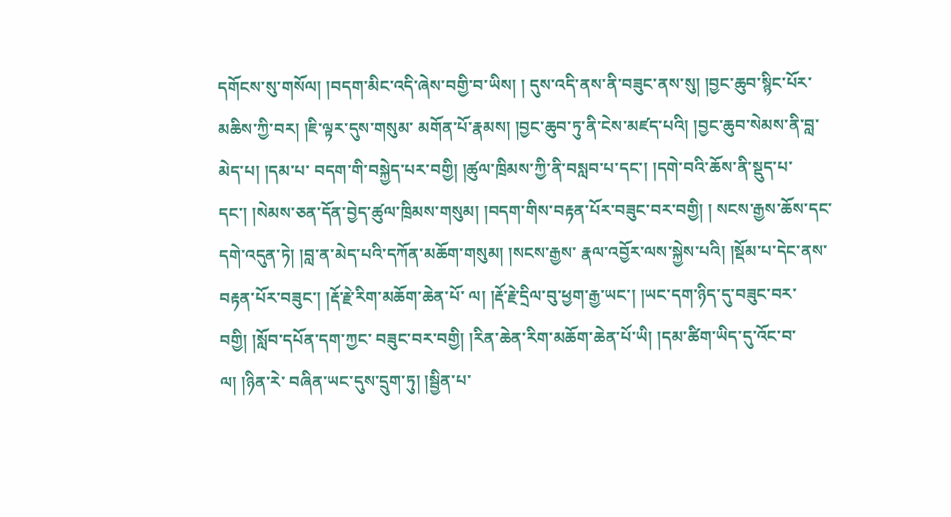དགོངས་སུ་གསོལ། །བདག་མིང་འདི་ཞེས་བགྱི་བ་ཡིས། ། དུས་འདི་ནས་ནི་བཟུང་ནས་སུ། །བྱང་ཆུབ་སྙིང་པོར་མཆིས་ཀྱི་བར། །ཇི་ལྟར་དུས་གསུམ་ མགོན་པོ་རྣམས། །བྱང་ཆུབ་ཏུ་ནི་ངེས་མཛད་པའི། །བྱང་ཆུབ་སེམས་ནི་བླ་མེད་པ། །དམ་པ་ བདག་གི་བསྐྱེད་པར་བགྱི། །ཚུལ་ཁྲིམས་ཀྱི་ནི་བསླབ་པ་དང་། །དགེ་བའི་ཆོས་ནི་སྡུད་པ་ དང་། །སེམས་ཅན་དོན་བྱེད་ཚུལ་ཁྲིམས་གསུམ། །བདག་གིས་བརྟན་པོར་བཟུང་བར་བགྱི། ། སངས་རྒྱས་ཆོས་དང་དགེ་འདུན་ཏེ། །བླ་ན་མེད་པའི་དཀོན་མཆོག་གསུམ། །སངས་རྒྱས་ རྣལ་འབྱོར་ལས་སྐྱེས་པའི། །སྡོམ་པ་དེང་ནས་བརྟན་པོར་བཟུང་། །རྡོ་རྗེ་རིག་མཆོག་ཆེན་པོ་ ལ། །རྡོ་རྗེ་དྲིལ་བུ་ཕྱག་རྒྱ་ཡང་། །ཡང་དག་ཉིད་དུ་བཟུང་བར་བགྱི། །སློབ་དཔོན་དག་ཀྱང་ བཟུང་བར་བགྱི། །རིན་ཆེན་རིག་མཆོག་ཆེན་པོ་ཡི། །དམ་ཚིག་ཡིད་དུ་འོང་བ་ལ། །ཉིན་རེ་ བཞིན་ཡང་དུས་དྲུག་ཏུ། །སྦྱིན་པ་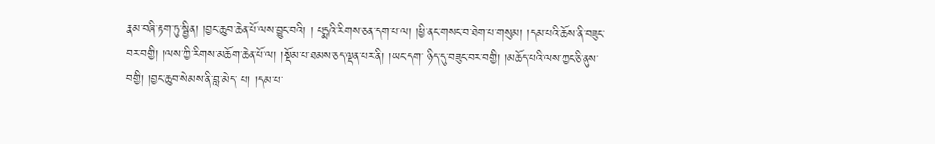རྣམ་བཞི་རྟག་ཏུ་སྦྱིན། །བྱང་ཆུབ་ཆེན་པོ་ལས་བྱུང་བའི། ། པདྨའི་རིགས་ཅན་དག་པ་ལ། །ཕྱི་ནང་གསང་བ་ཐེག་པ་གསུམ། །དམ་པའི་ཆོས་ནི་བཟུང་ བར་བགྱི། །ལས་ཀྱི་རིགས་མཆོག་ཆེན་པོ་ལ། །སྡོམ་པ་ཐམས་ཅད་ལྡན་པར་ནི། །ཡང་དག་ ཉིད་དུ་བཟུང་བར་བགྱི། །མཆོད་པའི་ལས་ཀྱང་ཅི་ནུས་བགྱི། །བྱང་ཆུབ་སེམས་ནི་བླ་མེད་ པ། །དམ་པ་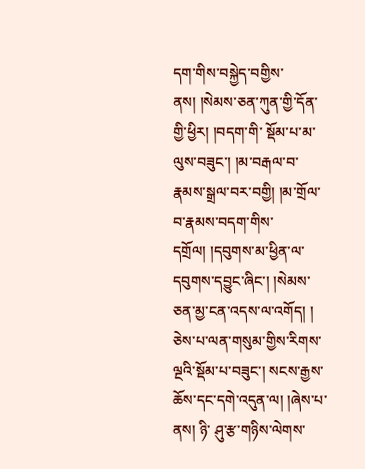དག་གིས་བསྐྱེད་བགྱིས་ནས། །སེམས་ཅན་ཀུན་གྱི་དོན་གྱི་ཕྱིར། །བདག་གི་ སྡོམ་པ་མ་ལུས་བཟུང་། །མ་བརྒལ་བ་རྣམས་སྒྲལ་བར་བགྱི། །མ་གྲོལ་བ་རྣམས་བདག་གིས་ དགྲོལ། །དབུགས་མ་ཕྱིན་ལ་དབུགས་དབྱུང་ཞིང་། །སེམས་ཅན་མྱ་ངན་འདས་ལ་འགོད། ། ཅེས་པ་ལན་གསུམ་གྱིས་རིགས་ལྔའི་སྡོམ་པ་བཟུང་། སངས་རྒྱས་ཆོས་དང་དགེ་འདུན་ལ། །ཞེས་པ་ནས། ཉི་ ཤུ་རྩ་གཉིས་ལེགས་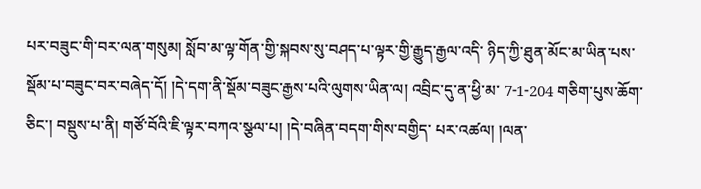པར་བཟུང་གི་བར་ལན་གསུམ། སློབ་མ་ལྟ་གོན་གྱི་སྐབས་སུ་བཤད་པ་ལྟར་གྱི་རྒྱུད་རྒྱལ་འདི་ ཉིད་ཀྱི་ཐུན་མོང་མ་ཡིན་པས་སྡོམ་པ་བཟུང་བར་བཞེད་དོ། །དེ་དག་ནི་སྡོམ་བཟུང་རྒྱས་པའི་ལུགས་ཡིན་ལ། འབྲིང་དུ་ན་ཕྱི་མ་ 7-1-204 གཅིག་པུས་ཆོག་ཅིང་། བསྡུས་པ་ནི། གཙོ་བོའི་ཇི་ལྟར་བཀའ་སྩལ་པ། །དེ་བཞིན་བདག་གིས་བགྱིད་ པར་འཚལ། །ལན་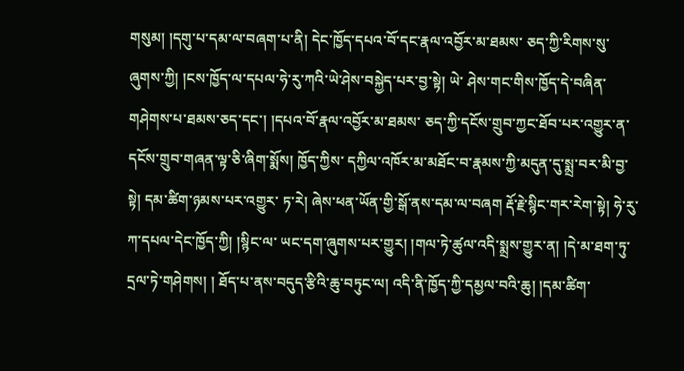གསུམ། །དགུ་པ་དམ་ལ་བཞག་པ་ནི། དེང་ཁྱོད་དཔའ་བོ་དང་རྣལ་འབྱོར་མ་ཐམས་ ཅད་ཀྱི་རིགས་སུ་ཞུགས་ཀྱི། །ངས་ཁྱོད་ལ་དཔལ་ཧེ་རུ་ཀའི་ཡེ་ཤེས་བསྐྱེད་པར་བྱ་སྟེ། ཡེ་ ཤེས་གང་གིས་ཁྱོད་དེ་བཞིན་གཤེགས་པ་ཐམས་ཅད་དང་། །དཔའ་བོ་རྣལ་འབྱོར་མ་ཐམས་ ཅད་ཀྱི་དངོས་གྲུབ་ཀྱང་ཐོབ་པར་འགྱུར་ན་དངོས་གྲུབ་གཞན་ལྟ་ཅི་ཞིག་སྨོས། ཁྱོད་ཀྱིས་ དཀྱིལ་འཁོར་མ་མཐོང་བ་རྣམས་ཀྱི་མདུན་དུ་སྨྲ་བར་མི་བྱ་སྟེ། དམ་ཚིག་ཉམས་པར་འགྱུར་ ཏ་རེ། ཞེས་ཕན་ཡོན་གྱི་སྒོ་ནས་དམ་ལ་བཞག རྡོ་རྗེ་སྙིང་གར་རེག་སྟེ། ཧེ་རུ་ཀ་དཔལ་དེང་ཁྱོད་ཀྱི། །སྙིང་ལ་ ཡང་དག་ཞུགས་པར་གྱུར། །གལ་ཏེ་ཚུལ་འདི་སྨྲས་གྱུར་ན། །དེ་མ་ཐག་ཏུ་དྲལ་ཏེ་གཤེགས། ། ཐོད་པ་ནས་བདུད་རྩིའི་ཆུ་བཏུང་ལ། འདི་ནི་ཁྱོད་ཀྱི་དམྱལ་བའི་ཆུ། །དམ་ཚིག་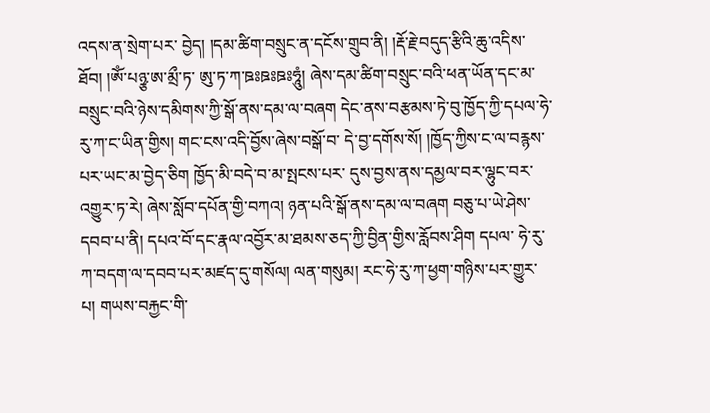འདས་ན་སྲེག་པར་ བྱེད། །དམ་ཚིག་བསྲུང་ན་དངོས་གྲུབ་ནི། །རྡོ་རྗེ་བདུད་རྩིའི་ཆུ་འདིས་ཐོབ། །ༀ་པཉྩ་ཨ་མྲྀ་ཏ་ ཨུ་ཏ་ཀ་ཋཿཋཿཋཿཧཱུཾ། ཞེས་དམ་ཚིག་བསྲུང་བའི་ཕན་ཡོན་དང་མ་བསྲུང་བའི་ཉེས་དམིགས་ཀྱི་སྒོ་ནས་དམ་ལ་བཞག དེང་ནས་བརྩམས་ཏེ་བུ་ཁྱོད་ཀྱི་དཔལ་ཧེ་རུ་ཀ་ང་ཡིན་གྱིས། གང་ངས་འདི་བྱོས་ཞེས་བསྒོ་བ་ དེ་བྱ་དགོས་སོ། །ཁྱོད་ཀྱིས་ང་ལ་བརྙས་པར་ཡང་མ་བྱེད་ཅིག ཁྱོད་མི་བདེ་བ་མ་སྤངས་པར་ དུས་བྱས་ནས་དམྱལ་བར་ལྷུང་བར་འགྱུར་ཏ་རེ། ཞེས་སློབ་དཔོན་གྱི་བཀའ། ཉན་པའི་སྒོ་ནས་དམ་ལ་བཞག བཅུ་པ་ཡེ་ཤེས་དབབ་པ་ནི། དཔའ་བོ་དང་རྣལ་འབྱོར་མ་ཐམས་ཅད་ཀྱི་བྱིན་གྱིས་རློབས་ཤིག དཔལ་ ཧེ་རུ་ཀ་བདག་ལ་དབབ་པར་མཛད་དུ་གསོལ། ལན་གསུམ། རང་ཧེ་རུ་ཀ་ཕྱག་གཉིས་པར་གྱུར་ པ། གཡས་བརྐྱང་གི་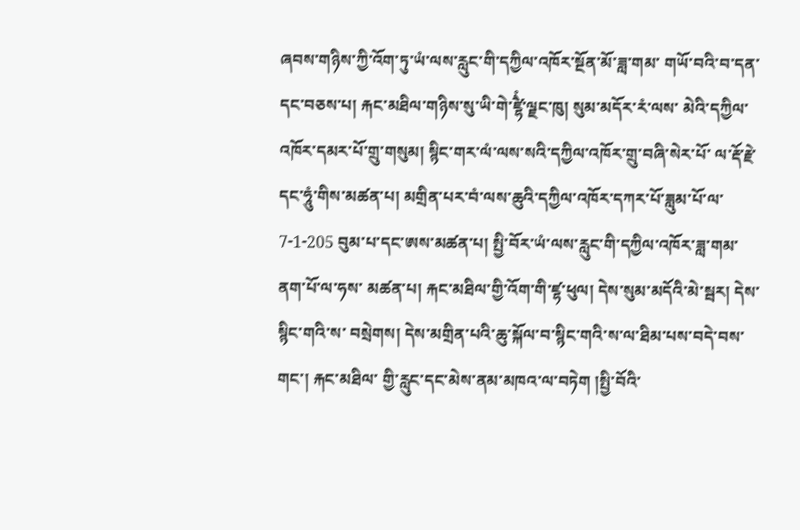ཞབས་གཉིས་ཀྱི་འོག་ཏུ་ཡཾ་ལས་རླུང་གི་དཀྱིལ་འཁོར་སྔོན་མོ་ཟླ་གམ་ གཡོ་བའི་བ་དན་དང་བཅས་པ། རྐང་མཐིལ་གཉིས་སུ་ཡི་གེ་ཛྷཻཾ་ལྗང་ཁུ། སུམ་མདོར་རཾ་ལས་ མེའི་དཀྱིལ་འཁོར་དམར་པོ་གྲུ་གསུམ། སྙིང་གར་ལཾ་ལས་སའི་དཀྱིལ་འཁོར་གྲུ་བཞི་སེར་པོ་ ལ་རྡོ་རྗེ་དང་ཧཱུཾ་གིས་མཚན་པ། མགྲིན་པར་བཾ་ལས་ཆུའི་དཀྱིལ་འཁོར་དཀར་པོ་ཟླུམ་པོ་ལ་ 7-1-205 བུམ་པ་དང་ཨས་མཚན་པ། སྤྱི་བོར་ཡཾ་ལས་རླུང་གི་དཀྱིལ་འཁོར་ཟླ་གམ་ནག་པོ་ལ་ཧས་ མཚན་པ། རྐང་མཐིལ་གྱི་འོག་གི་ཛྷ་ཕུལ། དེས་སུམ་མདོའི་མེ་སྦར། དེས་སྙིང་གའི་ས་ བསྲེགས། དེས་མགྲིན་པའི་ཆུ་སྐོལ་བ་སྙིང་གའི་ས་ལ་ཐིམ་པས་བདེ་བས་གང་། རྐང་མཐིལ་ གྱི་རླུང་དང་མེས་ནམ་མཁའ་ལ་བཏེག །སྤྱི་བོའི་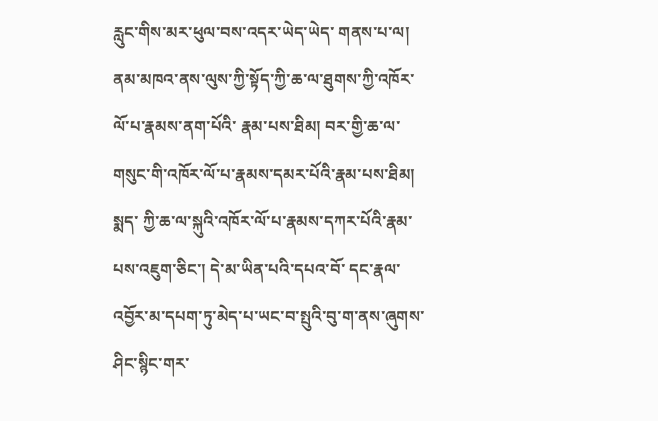རླུང་གིས་མར་ཕུལ་བས་འདར་ཡེད་ཡེད་ གནས་པ་ལ། ནམ་མཁའ་ནས་ལུས་ཀྱི་སྟོད་ཀྱི་ཆ་ལ་ཐུགས་ཀྱི་འཁོར་ལོ་པ་རྣམས་ནག་པོའི་ རྣམ་པས་ཐིམ། བར་གྱི་ཆ་ལ་གསུང་གི་འཁོར་ལོ་པ་རྣམས་དམར་པོའི་རྣམ་པས་ཐིམ། སྨད་ ཀྱི་ཆ་ལ་སྐུའི་འཁོར་ལོ་པ་རྣམས་དཀར་པོའི་རྣམ་པས་འཇུག་ཅིང་། དེ་མ་ཡིན་པའི་དཔའ་བོ་ དང་རྣལ་འབྱོར་མ་དཔག་ཏུ་མེད་པ་ཡང་བ་སྤུའི་བུ་ག་ནས་ཞུགས་ཤིང་སྙིང་གར་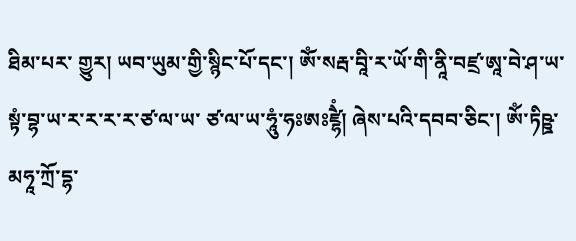ཐིམ་པར་ གྱུར། ཡབ་ཡུམ་གྱི་སྙིང་པོ་དང་། ༀ་སརྦ་བཱི་ར་ཡོ་གི་ནཱི་བཛྲ་ཨཱ་བེ་ཤ་ཡ་སྟཾ་བྷ་ཡ་ར་ར་ར་ར་ཙ་ལ་ཡ་ ཙ་ལ་ཡ་ཧཱུཾ་ཧཿཨཿཛྷཻཾ། ཞེས་པའི་དབབ་ཅིང་། ༀ་ཏིཥྛ་མཧཱ་ཀྲོ་དྷ་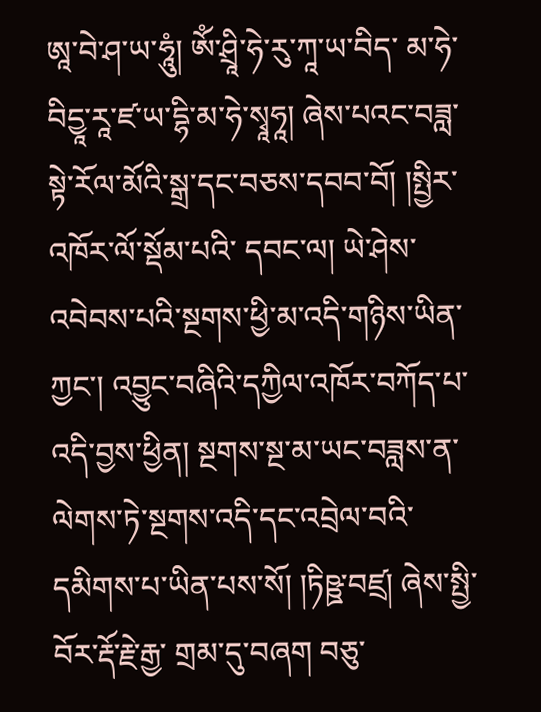ཨཱ་བེ་ཤ་ཡ་ཧཱུཾ། ༀ་ཤྲཱི་ཧེ་རུ་ཀཱ་ཡ་བིད་ མ་ཧེ་བིདྱཱ་རཱ་ཛ་ཡ་དྷི་མ་ཧེ་སྭཱཧཱ། ཞེས་པའང་བཟླ་སྟེ་རོལ་མོའི་སྒྲ་དང་བཅས་དབབ་བོ། །སྤྱིར་འཁོར་ལོ་སྡོམ་པའི་ དབང་ལ། ཡེ་ཤེས་འབེབས་པའི་སྔགས་ཕྱི་མ་འདི་གཉིས་ཡིན་ཀྱང་། འབྱུང་བཞིའི་དཀྱིལ་འཁོར་བཀོད་པ་འདི་བྱས་ཕྱིན། སྔགས་སྔ་མ་ཡང་བཟླས་ན་ལེགས་ཏེ་སྔགས་འདི་དང་འབྲེལ་བའི་དམིགས་པ་ཡིན་པས་སོ། །ཏིཥྛ་བཛྲ། ཞེས་སྤྱི་བོར་རྡོ་རྗེ་རྒྱ་ གྲམ་དུ་བཞག བཅུ་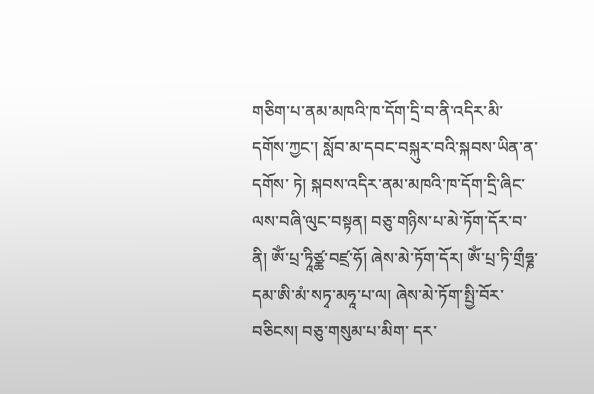གཅིག་པ་ནམ་མཁའི་ཁ་དོག་དྲི་བ་ནི་འདིར་མི་དགོས་ཀྱང་། སློབ་མ་དབང་བསྐུར་བའི་སྐབས་ཡིན་ན་དགོས་ ཏེ། སྐབས་འདིར་ནམ་མཁའི་ཁ་དོག་དྲི་ཞིང་ལས་བཞི་ལུང་བསྟན། བཅུ་གཉིས་པ་མེ་ཏོག་དོར་བ་ནི། ༀ་པྲ་ཏཱིཙྪ་བཛྲ་ཧོ། ཞེས་མེ་ཏོག་དོར། ༀ་པྲ་ཏི་གྲྀཧྞ་དམ་ཨི་མཾ་སཏྭ་མཧཱ་པ་ལ། ཞེས་མེ་ཏོག་སྤྱི་བོར་བཅིངས། བཅུ་གསུམ་པ་མིག་ དར་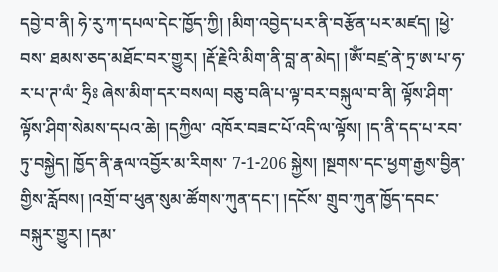དབྱེ་བ་ནི། ཧེ་རུ་ཀ་དཔལ་དེང་ཁྱོད་ཀྱི། །མིག་འབྱེད་པར་ནི་བརྩོན་པར་མཛད། །ཕྱེ་བས་ ཐམས་ཅད་མཐོང་བར་གྱུར། །རྡོ་རྗེའི་མིག་ནི་བླ་ན་མེད། །ༀ་བཛྲ་ནེ་ཏྲ་ཨ་པ་ཧ་ར་པ་ཊ་ལཾ་ ཧྲིཿ ཞེས་མིག་དར་བསལ། བཅུ་བཞི་པ་ལྟ་བར་བསྐུལ་བ་ནི། ལྟོས་ཤིག་ལྟོས་ཤིག་སེམས་དཔའ་ཆེ། །དཀྱིལ་ འཁོར་བཟང་པོ་འདི་ལ་ལྟོས། །ད་ནི་དད་པ་རབ་ཏུ་བསྐྱེད། ཁྱོད་ནི་རྣལ་འབྱོར་མ་རིགས་ 7-1-206 སྐྱེས། །སྔགས་དང་ཕྱག་རྒྱས་བྱིན་གྱིས་རློབས། །འགྲོ་བ་ཕུན་སུམ་ཚོགས་ཀུན་དང་། །དངོས་ གྲུབ་ཀུན་ཁྱོད་དབང་བསྐུར་གྱུར། །དམ་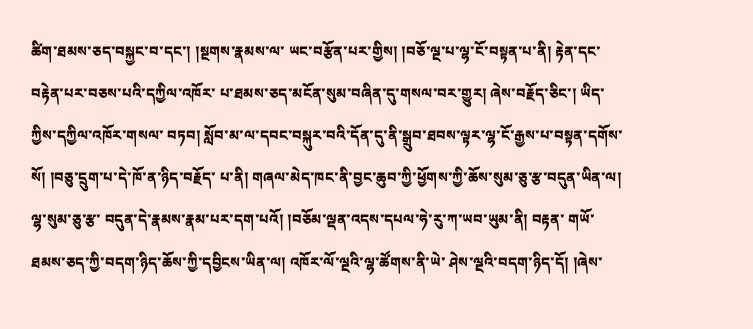ཚིག་ཐམས་ཅད་བསྐྱང་བ་དང་། །སྔགས་རྣམས་ལ་ ཡང་བརྩོན་པར་གྱིས། །བཅོ་ལྔ་པ་ལྷ་ངོ་བསྟན་པ་ནི། རྟེན་དང་བརྟེན་པར་བཅས་པའི་དཀྱིལ་འཁོར་ པ་ཐམས་ཅད་མངོན་སུམ་བཞིན་དུ་གསལ་བར་གྱུར། ཞེས་བརྗོད་ཅིང་། ཡིད་ཀྱིས་དཀྱིལ་འཁོར་གསལ་ བཏབ། སློབ་མ་ལ་དབང་བསྐུར་བའི་དོན་དུ་ནི་སྒྲུབ་ཐབས་ལྟར་ལྷ་ངོ་རྒྱས་པ་བསྟན་དགོས་སོ། །བཅུ་དྲུག་པ་དེ་ཁོ་ན་ཉིད་བརྗོད་ པ་ནི། གཞལ་མེད་ཁང་ནི་བྱང་ཆུབ་ཀྱི་ཕྱོགས་ཀྱི་ཆོས་སུམ་ཅུ་རྩ་བདུན་ཡིན་ལ། ལྷ་སུམ་ཅུ་རྩ་ བདུན་དེ་རྣམས་རྣམ་པར་དག་པའོ། །བཅོམ་ལྡན་འདས་དཔལ་ཧེ་རུ་ཀ་ཡབ་ཡུམ་ནི། བརྟན་ གཡོ་ཐམས་ཅད་ཀྱི་བདག་ཉིད་ཆོས་ཀྱི་དབྱིངས་ཡིན་ལ། འཁོར་ལོ་ལྔའི་ལྷ་ཚོགས་ནི་ཡེ་ ཤེས་ལྔའི་བདག་ཉིད་དོ། །ཞེས་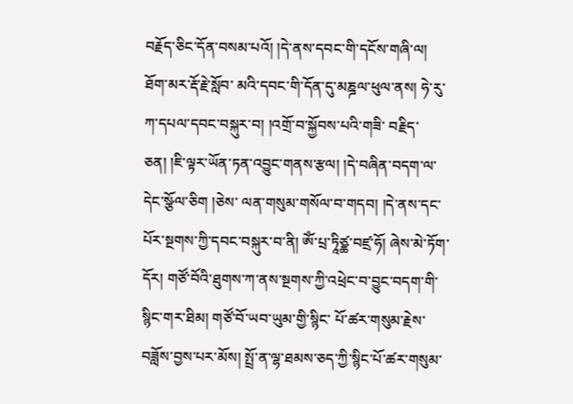བརྗོད་ཅིང་དོན་བསམ་པའོ། །དེ་ནས་དབང་གི་དངོས་གཞི་ལ། ཐོག་མར་རྡོ་རྗེ་སློབ་ མའི་དབང་གི་དོན་དུ་མཎྜལ་ཕུལ་ནས། ཧེ་རུ་ཀ་དཔལ་དབང་བསྐུར་བ། །འགྲོ་བ་སྐྱོབས་པའི་གཟི་ བརྗིད་ཅན། །ཇི་ལྟར་ཡོན་ཏན་འབྱུང་གནས་རྩལ། །དེ་བཞིན་བདག་ལ་དེང་སྩོལ་ཅིག །ཅེས་ ལན་གསུམ་གསོལ་བ་གདབ། །དེ་ནས་དང་པོར་སྔགས་ཀྱི་དབང་བསྐུར་བ་ནི། ༀ་པྲ་ཏཱིཙྪ་བཛྲ་ཧོ། ཞེས་མེ་ཏོག་དོར། གཙོ་བོའི་ཐུགས་ཀ་ནས་སྔགས་ཀྱི་འཕྲེང་བ་བྱུང་བདག་གི་སྙིང་གར་ཐིམ། གཙོ་བོ་ཡབ་ཡུམ་གྱི་སྙིང་ པོ་ཚར་གསུམ་རྗེས་བཟློས་བྱས་པར་མོས། སྤྲོ་ན་ལྷ་ཐམས་ཅད་ཀྱི་སྙིང་པོ་ཚར་གསུམ་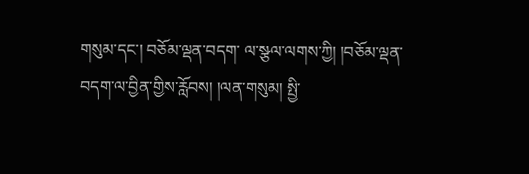གསུམ་དང་། བཅོམ་ལྡན་བདག་ ལ་སྩལ་ལགས་ཀྱི། །བཅོམ་ལྡན་བདག་ལ་བྱིན་གྱིས་རློབས། །ལན་གསུམ། སྤྱི་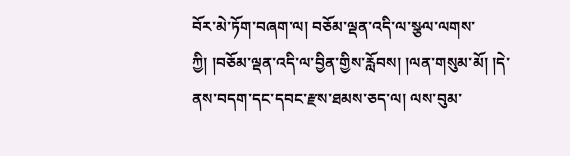བོར་མེ་ཏོག་བཞག་ལ། བཅོམ་ལྡན་འདི་ལ་སྩལ་ལགས་ཀྱི། །བཅོམ་ལྡན་འདི་ལ་བྱིན་གྱིས་རློབས། །ལན་གསུམ་མོ། །དེ་ ནས་བདག་དང་དབང་རྫས་ཐམས་ཅད་ལ། ལས་བུམ་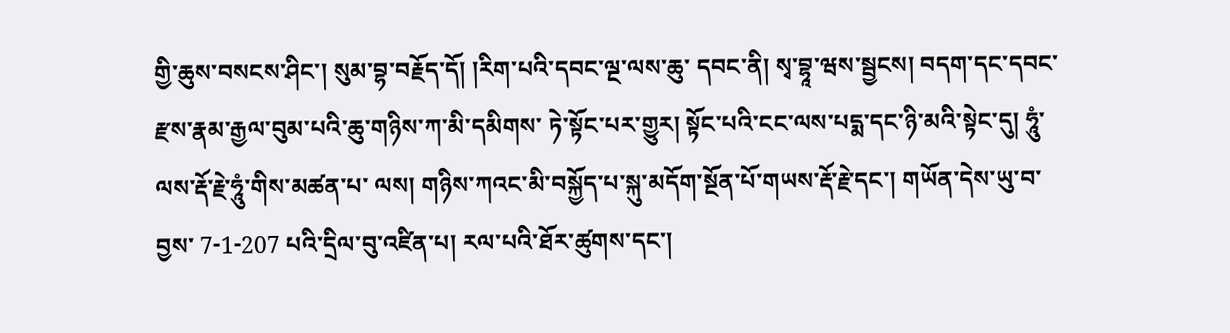གྱི་ཆུས་བསངས་ཤིང་། སུམ་བྷ་བརྗོད་དོ། །རིག་པའི་དབང་ལྔ་ལས་ཆུ་ དབང་ནི། སྭ་བྷཱ་ཝས་སྦྱངས། བདག་དང་དབང་རྫས་རྣམ་རྒྱལ་བུམ་པའི་ཆུ་གཉིས་ཀ་མི་དམིགས་ ཏེ་སྟོང་པར་གྱུར། སྟོང་པའི་ངང་ལས་པདྨ་དང་ཉི་མའི་སྟེང་དུ། ཧཱུཾ་ལས་རྡོ་རྗེ་ཧཱུཾ་གིས་མཚན་པ་ ལས། གཉིས་ཀའང་མི་བསྐྱོད་པ་སྐུ་མདོག་སྔོན་པོ་གཡས་རྡོ་རྗེ་དང་། གཡོན་དེས་ཡུ་བ་བྱས་ 7-1-207 པའི་དྲིལ་བུ་འཛིན་པ། རལ་པའི་ཐོར་ཚུགས་དང་།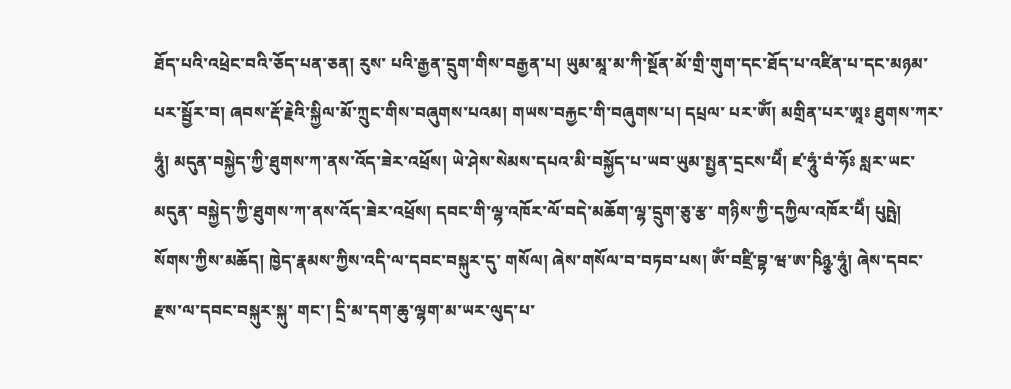ཐོད་པའི་འཕྲེང་བའི་ཅོད་པན་ཅན། རུས་ པའི་རྒྱན་དྲུག་གིས་བརྒྱན་པ། ཡུམ་མཱ་མ་ཀི་སྔོན་མོ་གྲི་གུག་དང་ཐོད་པ་འཛིན་པ་དང་མཉམ་ པར་སྦྱོར་བ། ཞབས་རྡོ་རྗེའི་སྐྱིལ་མོ་ཀྲུང་གིས་བཞུགས་པའམ། གཡས་བརྐྱང་གི་བཞུགས་པ། དཔྲལ་ པར་ༀ། མགྲིན་པར་ཨཱཿ ཐུགས་ཀར་ཧཱུཾ། མདུན་བསྐྱེད་ཀྱི་ཐུགས་ཀ་ནས་འོད་ཟེར་འཕྲོས། ཡེ་ཤེས་སེམས་དཔའ་མི་བསྐྱོད་པ་ཡབ་ཡུམ་སྤྱན་དྲངས་ཕཻཾ། ཛ་ཧཱུཾ་བཾ་ཧོཿ སླར་ཡང་མདུན་ བསྐྱེད་ཀྱི་ཐུགས་ཀ་ནས་འོད་ཟེར་འཕྲོས། དབང་གི་ལྷ་འཁོར་ལོ་བདེ་མཆོག་ལྷ་དྲུག་ཅུ་རྩ་ གཉིས་ཀྱི་དཀྱིལ་འཁོར་ཕཻཾ། པུཥྤེ། སོགས་ཀྱིས་མཆོད། ཁྱེད་རྣམས་ཀྱིས་འདི་ལ་དབང་བསྐུར་དུ་ གསོལ། ཞེས་གསོལ་བ་བཏབ་པས། ༀ་བཛྲི་བྷ་ཝ་ཨ་ཥིཉྩ་ཧཱུཾ། ཞེས་དབང་རྫས་ལ་དབང་བསྐུར་སྐུ་ གང་། དྲི་མ་དག་ཆུ་ལྷག་མ་ཡར་ལུད་པ་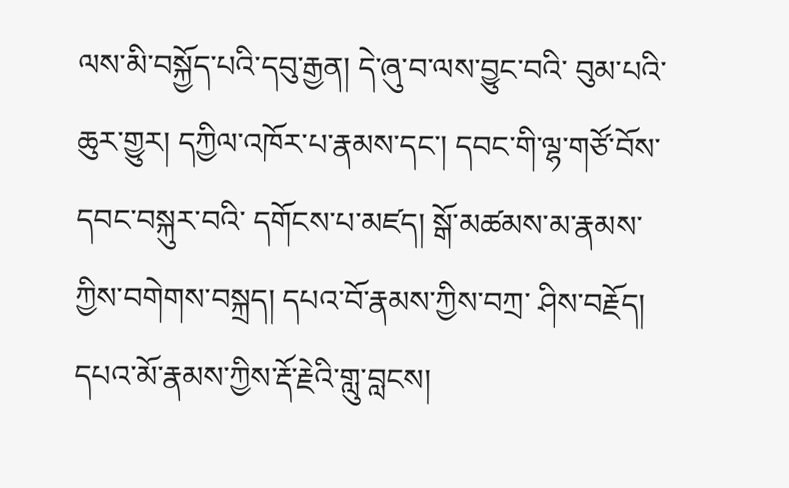ལས་མི་བསྐྱོད་པའི་དབུ་རྒྱན། དེ་ཞུ་བ་ལས་བྱུང་བའི་ བུམ་པའི་ཆུར་གྱུར། དཀྱིལ་འཁོར་པ་རྣམས་དང་། དབང་གི་ལྷ་གཙོ་བོས་དབང་བསྐུར་བའི་ དགོངས་པ་མཛད། སྒོ་མཚམས་མ་རྣམས་ཀྱིས་བགེགས་བསྐྲད། དཔའ་བོ་རྣམས་ཀྱིས་བཀྲ་ ཤིས་བརྗོད། དཔའ་མོ་རྣམས་ཀྱིས་རྡོ་རྗེའི་གླུ་བླངས།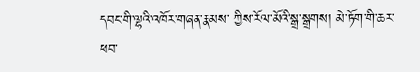དབང་གི་ལྷའི་འཁོར་གཞན་རྣམས་ ཀྱིས་རོལ་མོའི་སྒྲ་སྒྲགས། མེ་ཏོག་གི་ཆར་ཕབ་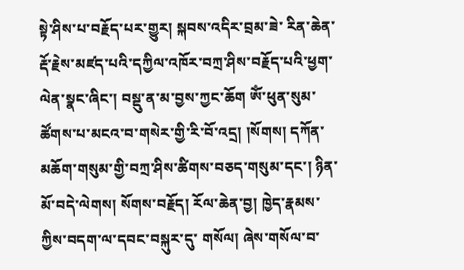སྟེ་ཤིས་པ་བརྗོད་པར་གྱུར། སྐབས་འདིར་བྲམ་ཟེ་ རིན་ཆེན་རྡོ་རྗེས་མཛད་པའི་དཀྱིལ་འཁོར་བཀྲ་ཤིས་བརྗོད་པའི་ཕྱག་ལེན་སྣང་ཞིང་། བསྡུ་ན་མ་བྱས་ཀྱང་ཆོག ༀ་ཕུན་སུམ་ ཚོགས་པ་མངའ་བ་གསེར་གྱི་རི་བོ་འདྲ། །སོགས། དཀོན་མཆོག་གསུམ་གྱི་བཀྲ་ཤིས་ཚིགས་བཅད་གསུམ་དང་། ཉིན་མོ་བདེ་ལེགས། སོགས་བརྗོད། རོལ་ཆེན་བྱ། ཁྱེད་རྣམས་ཀྱིས་བདག་ལ་དབང་བསྐུར་དུ་ གསོལ། ཞེས་གསོལ་བ་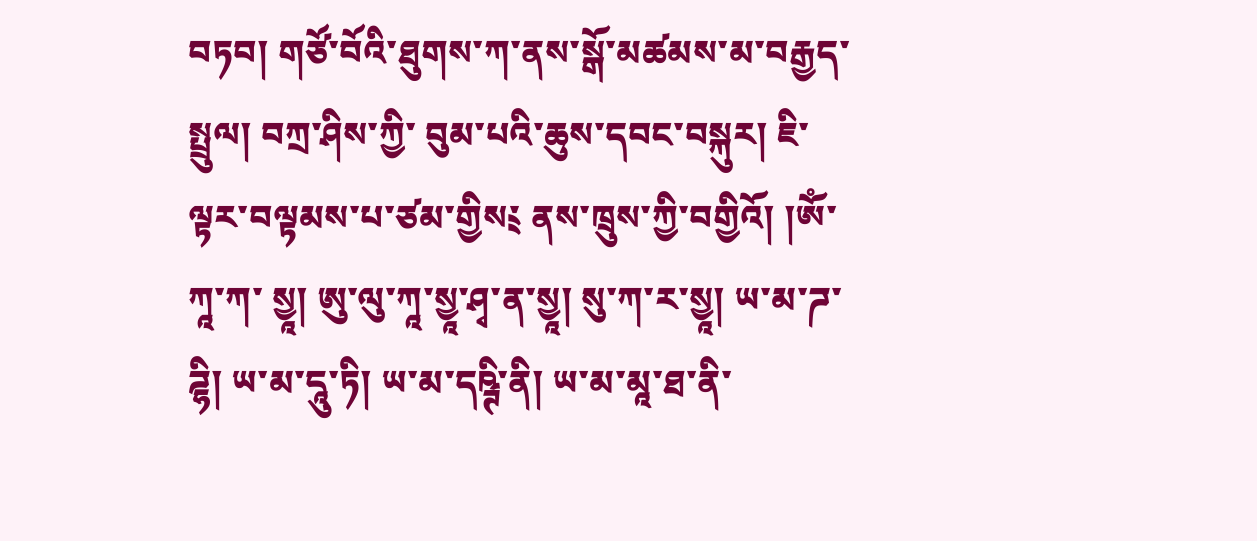བཏབ། གཙོ་བོའི་ཐུགས་ཀ་ནས་སྒོ་མཚམས་མ་བརྒྱད་སྤྲུལ། བཀྲ་ཤིས་ཀྱི་ བུམ་པའི་ཆུས་དབང་བསྐུར། ཇི་ལྟར་བལྟམས་པ་ཙམ་གྱིས༴ ནས་ཁྲུས་ཀྱི་བགྱིའོ། །ༀ་ཀཱ་ཀ་ སྱཱ། ཨུ་ལུ་ཀཱ་སྱཱ་ཤྭ་ན་སྱཱ། སུ་ཀ་ར་སྱཱ། ཡ་མ་ཌ་ཌྷི། ཡ་མ་དཱུ་ཏི། ཡ་མ་དཥྚི་ནི། ཡ་མ་མཱ་ཐ་ནི་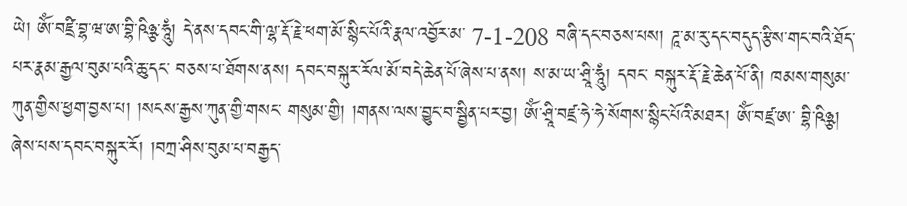ཡེ། ༀ་བཛྲི་བྷ་ཝ་ཨ་བྷི་ཥིཉྩ་ཧཱུཾ། དེ་ནས་དབང་གི་ལྷ་རྡོ་རྗེ་ཕག་མོ་སྙིང་པོའི་རྣལ་འབྱོར་མ་ 7-1-208 བཞི་དང་བཅས་པས། ཌཱ་མ་རུ་དང་བདུད་རྩིས་གང་བའི་ཐོད་པར་རྣམ་རྒྱལ་བུམ་པའི་ཆུ་དང་ བཅས་པ་ཐོགས་ནས། དབང་བསྐུར་རོལ་མོ་བདེ་ཆེན་པོ་ཞེས་པ་ནས། ས་མ་ཡ་ཤྲཱི་ཧཱུཾ། དབང་ བསྐུར་རྡོ་རྗེ་ཆེན་པོ་ནི། ཁམས་གསུམ་ཀུན་གྱིས་ཕྱག་བྱས་པ། །སངས་རྒྱས་ཀུན་གྱི་གསང་ གསུམ་གྱི། །གནས་ལས་བྱུང་བ་སྦྱིན་པར་བྱ། ༀ་ཤྲཱི་བཛྲ་ཧེ་ཧེ་སོགས་སྙིང་པོའི་མཐར། ༀ་བཛྲ་ཨ་ བྷི་ཥིཉྩ། ཞེས་པས་དབང་བསྐུར་རོ། །བཀྲ་ཤིས་བུམ་པ་བརྒྱད་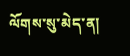ལོགས་སུ་མེད་ན།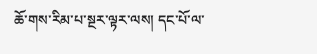ཆོ་གས་རིམ་པ་སྔར་ལྟར་ལས། དང་པོ་ལ་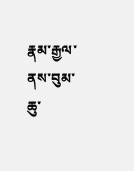རྣམ་རྒྱལ་ནས་བུམ་ཆུ་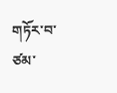གཏོར་བ་ཙམ་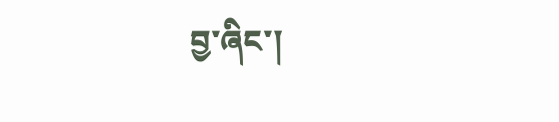བྱ་ཞིང་།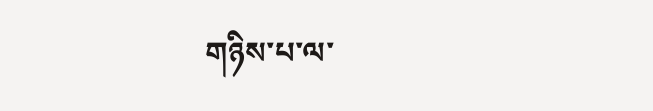གཉིས་པ་ལ་